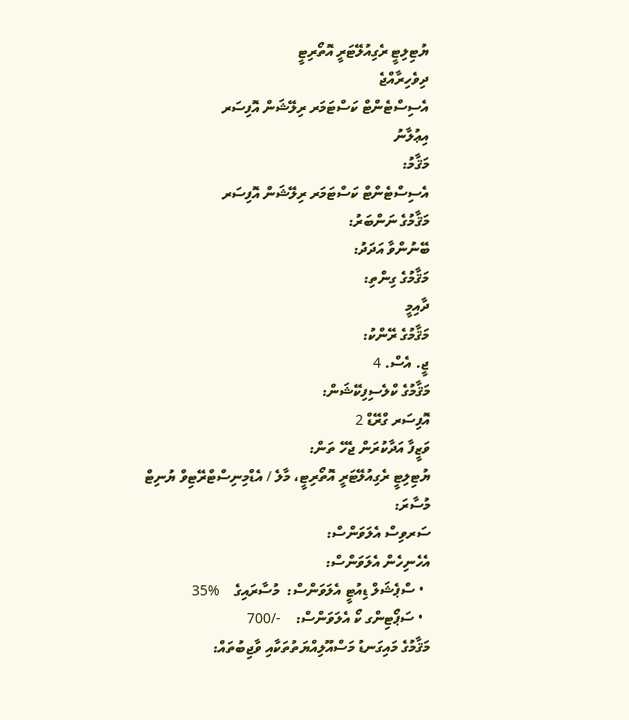ޔުޓިލިޓީ ރެގިއުލޭޓަރީ އޮތޯރިޓީ
ދިވެހިރާއްޖެ
އެސިސްޓެންޓް ކަސްޓަމަރ ރިލޭޝަން އޮފިސަރ
އިޢުލާނު
މަޤާމު:
އެސިސްޓެންޓް ކަސްޓަމަރ ރިލޭޝަން އޮފިސަރ
މަޤާމުގެ ނަންބަރު:
ބޭނުންވާ އަދަދު:
މަޤާމުގެ ގިންތި:
ދާއިމީ
މަޤާމުގެ ރޭންކު:
ޖީ. އެސް. 4
މަޤާމުގެ ކްލެސިފިކޭޝަން:
އޮފިސަރ ގްރޭޑް 2
ވަޒީފާ އަދާކުރަން ޖެހޭ ތަން:
ޔުޓިލިޓީ ރެގިއުލޭޓަރީ އޮތޯރިޓީ، މާލެ / އެޑްމިނިސްޓްރޭޓިވް ޔުނިޓް
މުސާރަ:
ސަރވިސް އެލަވަންސް:
އެހެނިހެން އެލަވަންސް:
  • ސްޕެޝަލް ޑިއުޓީ އެލަވަންސް:  މުސާރައިގެ    %35
  • ސަޕޯޓިންގ ކޯ އެލަވަންސް:    -/700
މަޤާމުގެ މައިގަނޑު މަސްއޫލިއްޔަތުތަކާއި ވާޖިބުތައް: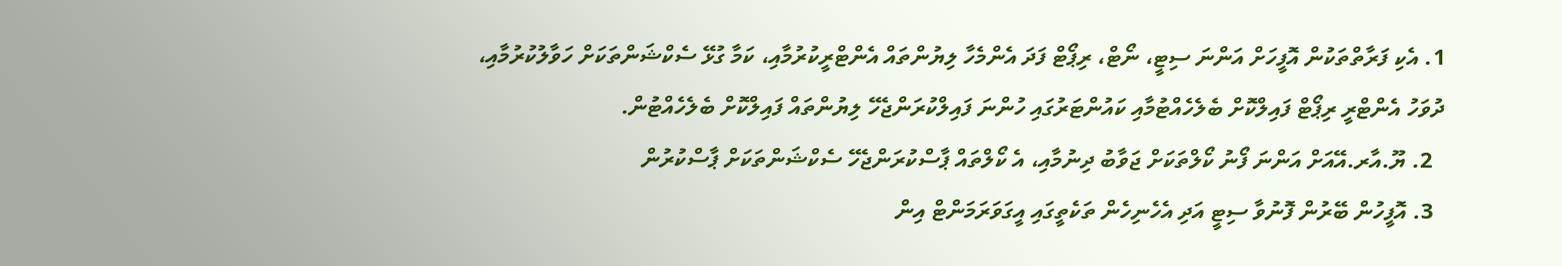1. އެކި ފަރާތްތަކުން އޮފީހަށް އަންނަ ސިޓީ، ނޯޓް، ރިޕޯޓް ފަދަ އެންމެހާ ލިޔުންތައް އެންޓްރީކުރުމާއި، ކަމާ ގުޅޭ ސެކްޝަންތަކަށް ހަވާލުކުރުމާއި، ދުވަހު އެންޓްރީ ރިޕޯޓް ފައިލްކޮށް ބެލެހެއްޓުމާއި ކައުންޓަރުގައި ހުންނަ ފައިލްކުރަންޖެހޭ ލިޔުންތައް ފައިލްކޮށް ބެލެހެއްޓުން.
  2. ޔޫ.އާރ.އޭއަށް އަންނަ ފޯނު ކޯލްތަކަށް ޖަވާބު ދިނުމާއި، އެ ކޯލްތައް ޕާސްކުރަންޖެހޭ ސެކްޝަންތަކަށް ޕާސްކުރުން
  3. އޮފީހުން ބޭރުން ފޮނުވާ ސިޓީ އަދި އެހެނިހެން ތަކެތީގައި އީގަވަރަމަންޓް އިން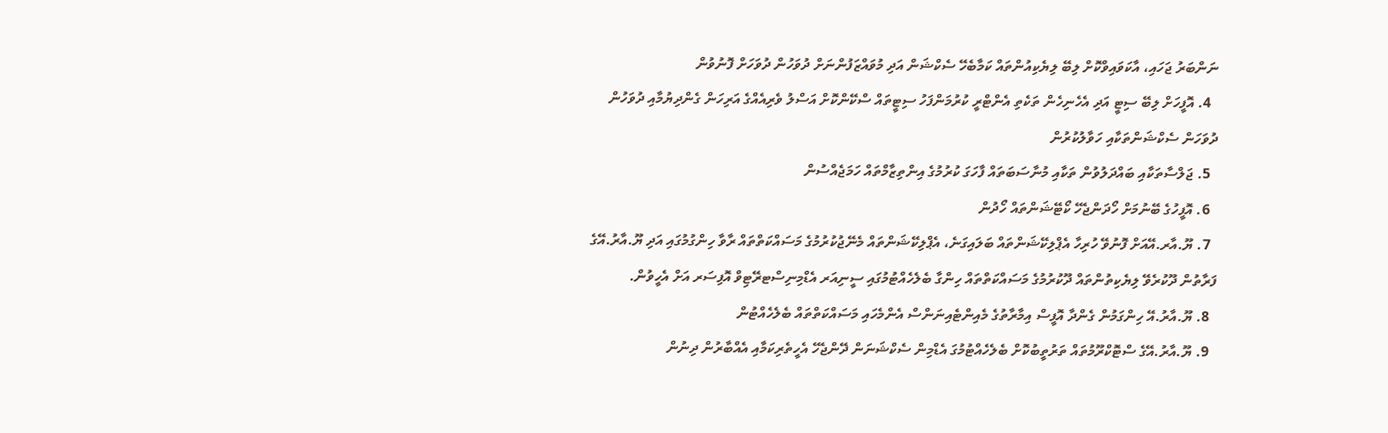ނަންބަރު ޖަހައި، އާކަވައިވްކޮށް ލިބޭ ލިޔެކިއުންތައް ކަމާބެހޭ ސެކްޝަން އަދި މުވައްޒަފުންނަށް ދުވަހުން ދުވަހަށް ފޮނުވުން
  4. އޮފީހަށް ލިބޭ ސިޓީ އަދި އެހެނިހެން ތަކެތި އެންޓްރީ ކުރުމަންފަހު ސިޓީތައް ސްކޭންކޮށް އަސްލު ވެރިއެއްގެ އަރިހަން ގެންދިޔުމާއި ދުވަހުން ދުވަހަން ސެކްޝަންތަކާއި ހަވާލުކުރުން
  5. ޖަލްސާތަކާއި ބައްދަލުވުން ތަކާއި މުނާސަބަތައް ފާހަގަ ކުރުމުގެ އިންތިޒާމްތައް ހަމަޖެއްސުން
  6. އޮފީހުގެ ބޭނުމަށް ހޯދަންޖެހޭ ކޯޓޭޝަންތައް ހޯދުން
  7. ޔޫ.އާރ.އޭއަށް ފޮނުވޭ ހުރިހާ އެޕްލިކޭޝަންތައް ބަލައިގަނެ، އެޕްލިކޭޝަންތައް މެނޭޖުކުރުމުގެ މަސައްކަތްތައް ރާވާ ހިންގުމުގައި އަދި ޔޫ.އާރު.އޭގެ ފަރާތުން ދޫކުރެވޭ ލިޔެކިތުންތައް ދޫކުރުމުގެ މަސައްކަތްތައް ހިންގާ ބެލެހެއްޓުމުގައި ސީނިއަރ އެޑްމިނިސްޓރޭޓިވް އޮފިސަރ އަށް އެހީވުން.
  8. ޔޫ.އާރު.އޭ ހިންގަމުން ގެންދާ އޮފީސް އިމާރާތުގެ މެއިންޓެއިނަންސް އެންމެހައި މަސައްކަތްތައް ބެލެހެއްޓުން
  9. ޔޫ.އާރު.އޭގެ ސްޓޮކްރޫމުތައް ތަރުތީބުކޮށް ބެލެހެއްޓުމުގަ އެޑްމިން ސެކްޝަނަން ދޭންޖެހޭ އެހީތެރިކަމާއި އެއްބާރުން ދިނުން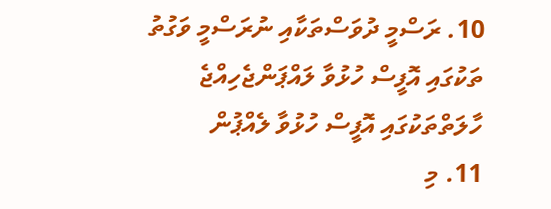10. ރަސްމީ ދުވަސްތަކާއި ނުރަސްމީ ވަގުތު ތަކުގައި އޮފީސް ހުޅުވާ ލައްޕަންޖެހިއްޖެ ހާލަތްތަކުގައި އޮފީސް ހުޅުވާ ލެއްޕުން
11. މި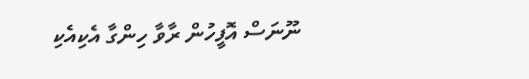ނޫނަސް އޮފީހުން ރާވާ ހިންގާ އެކިއެކި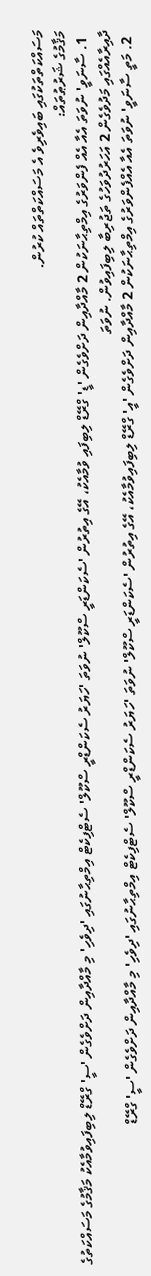މަސައްކަތްތަކުގައި ބައިވެރިވެ އެ މަސައްކަތްތައް ކުރުން.
މަޤާމުގެ ޝަރުޠުތައް:
  1. ސާނަވީ' ނުވަތަ އެއާ އެއް ފެންވަރުގެ އިމްތިޙާނަކުން 2 މާއްދާއިން ދަށްވެގެން 'ޑީ' ގްރޭޑް ލިބިފައި ވުމާއެކު، އޭގެ އިތުރުން 'ސެކަންޑަރީ ސްކޫލް' ނުވަތަ 'ހަޔަރު ސެކަންޑްރީ ސްކޫލް' ސެޓްފިކެޓް އިމްތިޙާނުގައި 'ދިވެހި' މި މާއްދާއިން ދަށްވެގެން 'ސީ' ގްރޭޑް ލިބިފައިވުމާއެކު މަޤާމުގެ މަސައްކަތުގެ ދާއިރާއެއްގައި މަދުވެގެން 2 އަހަރުދުވަހުގެ ތަޖުރިބާ ލިބިފައިވުން. ނުވަތަ
  2. މަތީ ސާނަވީ' ނުވަތަ އެއާ އެއްފެންވަރުގެ އިމްތިޙާނަކުން 2 މާއްދާއިން ދަށްވެގެން 'އީ' ގްރޭޑް ލިބިފައިވުމާއެކު، އޭގެ އިތުރުން 'ސެކަންޑަރީ ސްކޫލް' ނުވަތަ 'ހަޔަރު ސެކަންޑްރީ ސްކޫލް' ސެޓްފިކެޓް އިމްތިޙާނުގައި 'ދިވެހި' މި މާއްދާއިން ދަށްވެގެން 'ސީ' ގްރޭޑް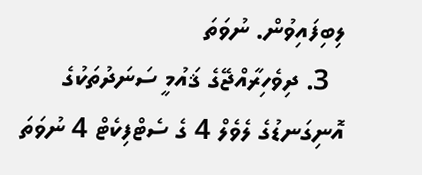ލިބިފައިވުން. ނުވަތަ
  3. ދިވެހިރާއްޖޭގެ ޤައުމީ ސަނަދުތަކުގެ އޮނިގަނޑުގެ ލެވެލް 4 ގެ ސެޓްފިކެޓް 4 ނުވަތަ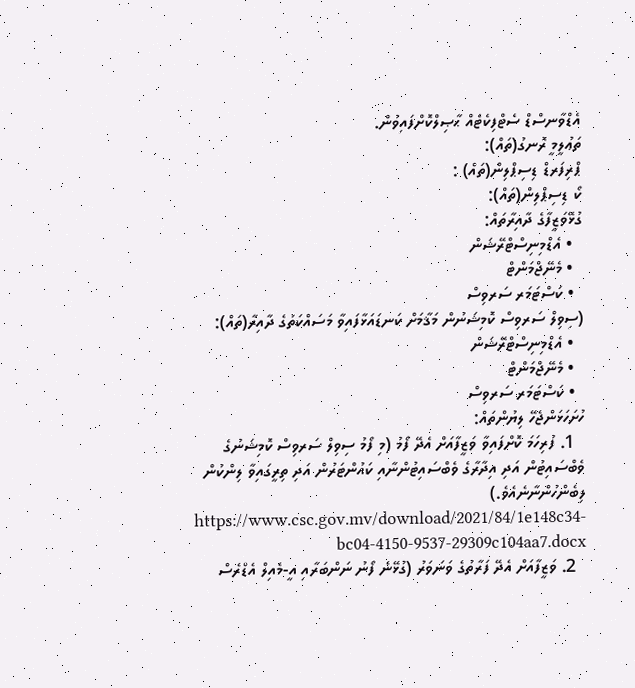އެޑްވާނސްޑް ސެޓްފިކެޓެއް ޙާޞިލްކޮށްފައިވުން.
ތަޢުލީމީ ރޮނގު(ތައް):
ޕްރިފަރޑް ޑިސިޕްލިން(ތައް) :
ކޯ ޑިސިޕްލިން(ތައް):
ގުޅޭވަޒީފާގެ ދާއިރާތައް:
  • އެޑްމިނިސްޓްރޭޝަން
  • މެނޭޖްމަންޓް
  • ކަސްޓަމަރ ސަރވިސް
(ސިވިލް ސަރވިސް ކޮމިޝަނުން މަޤާމަށް ކަނޑައަޅާފައިވާ މަސައްކަތުގެ ދާއިރާ(ތައް):
  • އެޑްމިނިސްޓްރޭޝަން
  • މެނޭޖްމަންޓް
  • ކަސްޓަމަރ ސަރވިސް
ހުށަހަޅަންޖެހޭ ލިޔުންތައް:
  1. ފުރިހަމަ ކޮށްފައިވާ ވަޒީފާއަށް އެދޭ ފޯމު (މި ފޯމު ސިވިލް ސަރވިސް ކޮމިޝަނުގެ ވެބްސައިޓުން އަދި އިދާރާގެ ވެބްސައިޓުންނާއި ކައުންޓަރުން އަދި ތިރީގައިވާ ލިންކުން ލިބެންހުންނާނެއެވެ.) https://www.csc.gov.mv/download/2021/84/1e148c34-bc04-4150-9537-29309c104aa7.docx
  2. ވަޒީފާއަށް އެދޭ ފަރާތުގެ ވަނަވަރު (ގުޅޭނެ ފޯނު ނަންބަރާއި އީ-މެއިލް އެޑްރެސް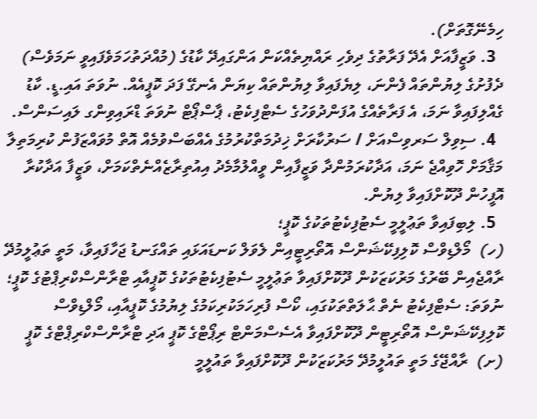ހިމެނޭގޮތަށް).
  3. ވަޒީފާއަށް އެދޭ ފަރާތުގެ ދިވެހި ރައްޔިތެއްކަން އަންގައިދޭ ކާޑުގެ (މުއްދަތުހަމަވެފައިވީ ނަމަވެސް) ދެފުށުގެ ލިޔުންތައް ފެންނަ، ލިޔެފައިވާ ލިޔުންތައް ކިޔަން އެނގޭ ފަދަ ކޮޕީއެއް. ނުވަތަ އައި.ޑީ. ކާޑު ގެއްލިފައިވާ ނަމަ، އެ ފަރާތެއްގެ އުފަންދުވަހުގެ ސެޓްފިކެޓު، ޕާސްޕޯޓް ނުވަތަ ޑްރައިވިންގ ލައިސަންސް.
  4. ސިވިލް ސަރވިސްއަށް / ސަރުކާރަށް ޚިދުމަތްކުރުމުގެ އެއްބަސްވުމެއް އޮތް މުވައްޒަފުން ކުރިމަތިލާ މަޤާމަށް ހޮވިއްޖެ ނަމަ، އަދާކުރަމުންދާ ވަޒީފާއިން ވީއްލުމާމެދު އިއުތިރާޒެއްނެތްކަމަށް، ވަޒީފާ އަދާކުރާ އޮފީހުން ދޫކޮށްފައިވާ ލިޔުން.
  5. ލިބިފައިވާ ތަޢުލީމީ ސެޓުފިކެޓުތަކުގެ ކޮޕީ؛
(ހ)  މޯލްޑިވްސް ކޮލިފިކޭޝަންސް އޮތޯރިޓީއިން ލެވަލް ކަނޑައަޅައި ތައްގަނޑު ޖަހާފައިވާ، މަތީ ތަޢުލީމުދޭ ރާއްޖެއިން ބޭރުގެ މަރުކަޒަކުން ދޫކޮށްފައިވާ ތަޢުލީމީ ސެޓުފިކެޓުތަކުގެ ކޮޕީއާއި ޓްރާންސްކްރިޕްޓުގެ ކޮޕީ؛ ނުވަތަ: ސެޓްފިކެޓު ނެތް ޙާލަތްތަކުގައި، ކޯސް ފުރިހަމަކުރިކަމުގެ ލިޔުމުގެ ކޮޕީއާއި، މޯލްޑިވްސް ކޮލިފިކޭޝަންސް އޮތޯރިޓީން ދޫކޮށްފައިވާ އެސެސްމަންޓް ރިޕޯޓްގެ ކޮޕީ އަދި ޓްރާންސްކްރިޕްޓްގެ ކޮޕީ
(ށ)  ރާއްޖޭގެ މަތީ ތައުލީމުދޭ މަރުކަޒަކުން ދޫކޮށްފައިވާ ތައުލީމީ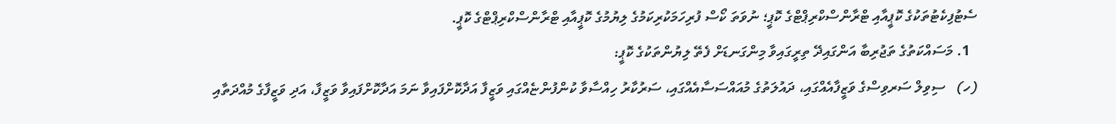ސެޓުފިކެޓުތަކުގެ ކޮޕީއާއި ޓްރާންސްކްރިޕްޓްގެ ކޮޕީ؛ ނުވަތަ ކޯސް ފުރިހަމަކުރިކަމުގެ ލިޔުމުގެ ކޮޕީއާއި ޓްރާންސްކްރިޕްޓްގެ ކޮޕީ.
  1. މަސައްކަތުގެ ތަޖުރިބާ އަންގައިދޭ ތިރީގައިވާ މިންގަނޑަށް ފެތޭ ލިޔުންތަކުގެ ކޮޕީ:
(ހ)   ސިވިލް ސަރވިސްގެ ވަޒީފާއެއްގައި، ދައުލަތުގެ މުއައްސަސާއެއްގައި، ސަރުކާރު ހިއްސާވާ ކުންފުންޏެއްގައި ވަޒީފާ އަދާކޮށްފައިވާ ނަމަ އަދާކޮށްފައިވާ ވަޒީފާ، އަދި ވަޒީފާގެ މުއްދަތާއި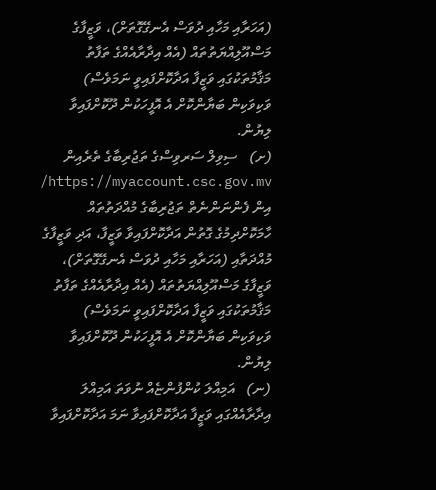(އަހަރާއި މަހާއި ދުވަސް އެނގޭގޮތަށް)، ވަޒީފާގެ މަސްއޫލިއްޔަތުތައް (އެއް އިދާރާއެއްގެ ތަފާތު މަޤާމުތަކުގައި ވަޒީފާ އަދާކޮށްފައިވީ ނަމަވެސް) ވަކިވަކިން ބަޔާންކޮށް އެ އޮފީހަކުން ދޫކޮށްފައިވާ ލިޔުން.
(ށ)   ސިވިލް ސަރވިސްގެ ތަޖުރިބާގެ ތެރެއިން https://myaccount.csc.gov.mv/ އިން ފެންނަންނެތް ތަޖުރިބާގެ މުއްދަތުތައް ހާމަކޮށްދިމުގެ ގޮތުން އަދާކޮށްފައިވާ ވަޒީފާ، އަދި ވަޒީފާގެ މުއްދަތާއި (އަހަރާއި މަހާއި ދުވަސް އެނގޭގޮތަށް)، ވަޒީފާގެ މަސްއޫލިއްޔަތުތައް (އެއް އިދާރާއެއްގެ ތަފާތު މަޤާމުތަކުގައި ވަޒީފާ އަދާކޮށްފައިވީ ނަމަވެސް) ވަކިވަކިން ބަޔާންކޮށް އެ އޮފީހަކުން ދޫކޮށްފައިވާ ލިޔުން.
(ނ)   އަމިއްލަ ކުންފުންޏެއް ނުވަތަ އަމިއްލަ އިދާރާއެއްގައި ވަޒީފާ އަދާކޮށްފައިވާ ނަމަ އަދާކޮށްފައިވާ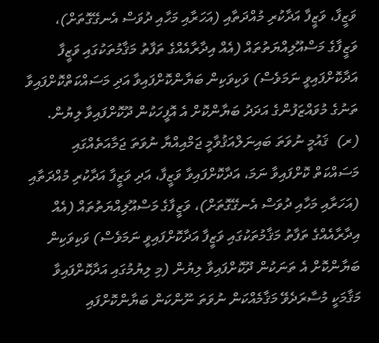ވަޒީފާ، ވަޒީފާ އަދާކުރި މުއްދަތާއި (އަހަރާއި މަހާއި ދުވަސް އެނގޭގޮތަށް)، ވަޒީފާގެ މަސްއޫލިއްޔަތުތައް (އެއް އިދާރާއެއްގެ ތަފާތު މަޤާމުތަކުގައި ވަޒީފާ އަދާކޮށްފައިވީ ނަމަވެސް) ވަކިވަކިން ބަޔާންކޮށްފައިވާ އަދި މަސައްކަތްކޮށްފައިވާ ތަނުގެ މުވައްޒަފުންގެ އަދަދު ބަޔާންކޮށް އެ އޮފީހަކުން ދޫކޮށްފައިވާ ލިޔުން.
(ރ)  ޤައުމީ ނުވަތަ ބައިނަލްއަޤުވާމީ ޖަމްއިއްޔާ ނުވަތަ ޖަމާއަތެއްގައި މަސައްކަތް ކޮށްފައިވާ ނަމަ، އަދާކޮށްފައިވާ ވަޒީފާ، އަދި ވަޒީފާ އަދާކުރި މުއްދަތާއި (އަހަރާއި މަހާއި ދުވަސް އެނގޭގޮތަށް)، ވަޒީފާގެ މަސްއޫލިއްޔަތުތައް (އެއް އިދާރާއެއްގެ ތަފާތު މަޤާމުތަކުގައި ވަޒީފާ އަދާކޮށްފައިވީ ނަމަވެސް) ވަކިވަކިން ބަޔާންކޮށް އެ ތަނަކުން ދޫކޮށްފައިވާ ލިޔުން (މި ލިޔުމުގައި އަދާކޮށްފައިވާ މަޤާމަކީ މުސާރަދެވޭ މަޤާމެއްކަން ނުވަތަ ނޫންކަން ބަޔާންކޮށްފައި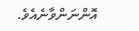އޮންނަންވާނެއެވެ.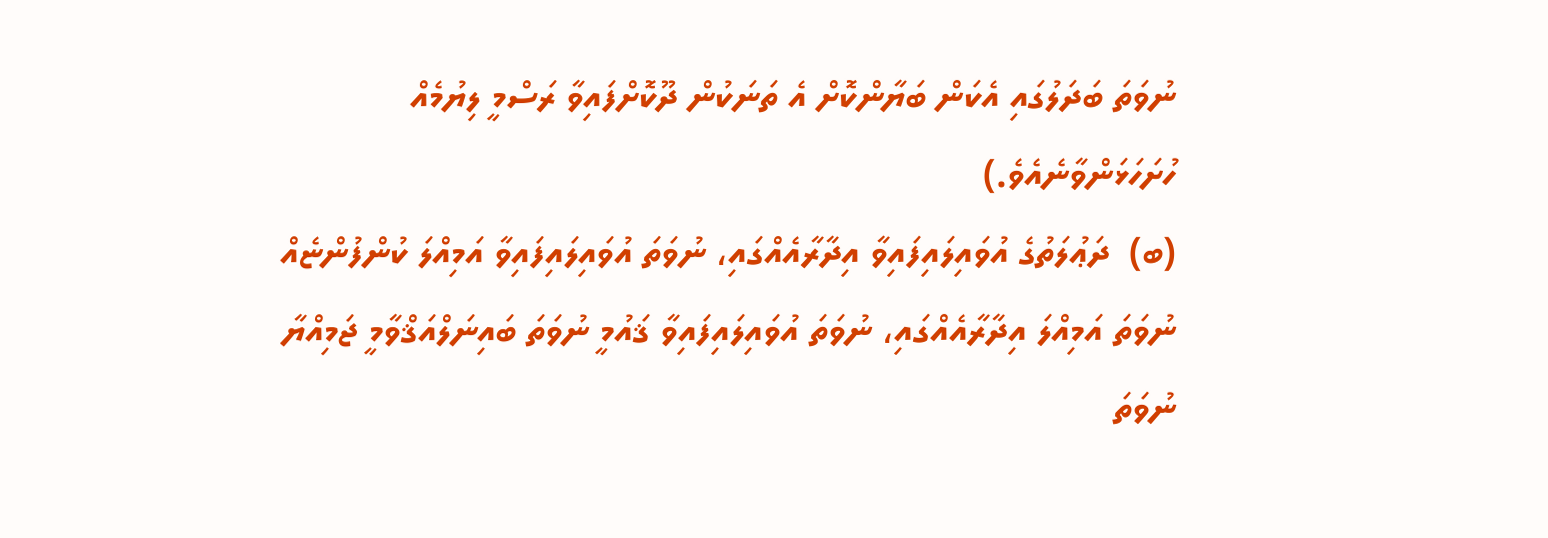ނުވަތަ ބަދަލުގައި އެކަން ބަޔާންކޮށް އެ ތަނަކުން ދޫކޮށްފައިވާ ރަސްމީ ލިޔުމެއް ހުށަހަޅަންވާނެއެވެ.)
(ބ)  ދަޢުލަތުގެ އުވައިލައިފައިވާ އިދާރާއެއްގައި، ނުވަތަ އުވައިލައިފައިވާ އަމިއްލަ ކުންފުންޏެއް ނުވަތަ އަމިއްލަ އިދާރާއެއްގައި، ނުވަތަ އުވައިލައިފައިވާ ޤައުމީ ނުވަތަ ބައިނަލްއަޤްވާމީ ޖަމިއްޔާ ނުވަތަ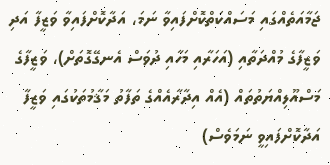ޖަމާއަތެއްގައި މަސައްކަތްކޮށްފައިވާ ނަމަ، އަދާކޮށްފައިވާ ވަޒީފާ އަދި ވަޒީފާގެ މުއްދަތާއި (އަހަރާއި މަހާއި ދުވަސް އެނގޭގޮތަށް)، ވަޒީފާގެ މަސްއޫލިއްޔަތުތައް (އެއް އިދާރާއެއްގެ ތަފާތު މަޤާމުތަކުގައި ވަޒީފާ އަދާކޮށްފައިވީ ނަމަވެސް)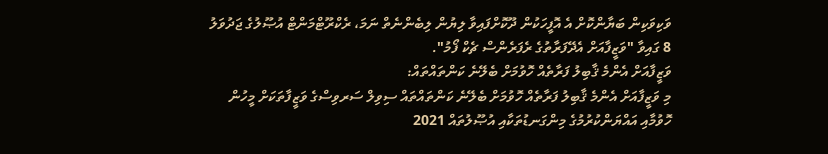ވަކިވަކިން ބަޔާންކޮށް އެ އޮފީހަކުން ދޫކޮށްފައިވާ ލިޔުން ލިބެންނެތް ނަމަ، ރެކްރޫޓްމަންޓް އުޞޫލުގެ ޖަދުވަލު 8 ގައިވާ "ވަޒީފާއަށް އެދޭފަރާތުގެ ރެފަރެންސް ޗެކް ފޯމު".
ވަޒީފާއަށް އެންމެ ޤާބިލު ފަރާތެއް ހޮވުމަށް ބެލޭނެ ކަންތައްތައް:
މި ވަޒީފާއަށް އެންމެ ޤާބިލު ފަރާތެއް ހޮވުމަށް ބެލޭނެ ކަންތައްތައް ސިވިލް ސަރވިސްގެ ވަޒީފާތަކަށް މީހުން ހޮވުމާއި އައްޔަންކުރުމުގެ މިންގަނޑުތަކާއި އުޞޫލުތައް 2021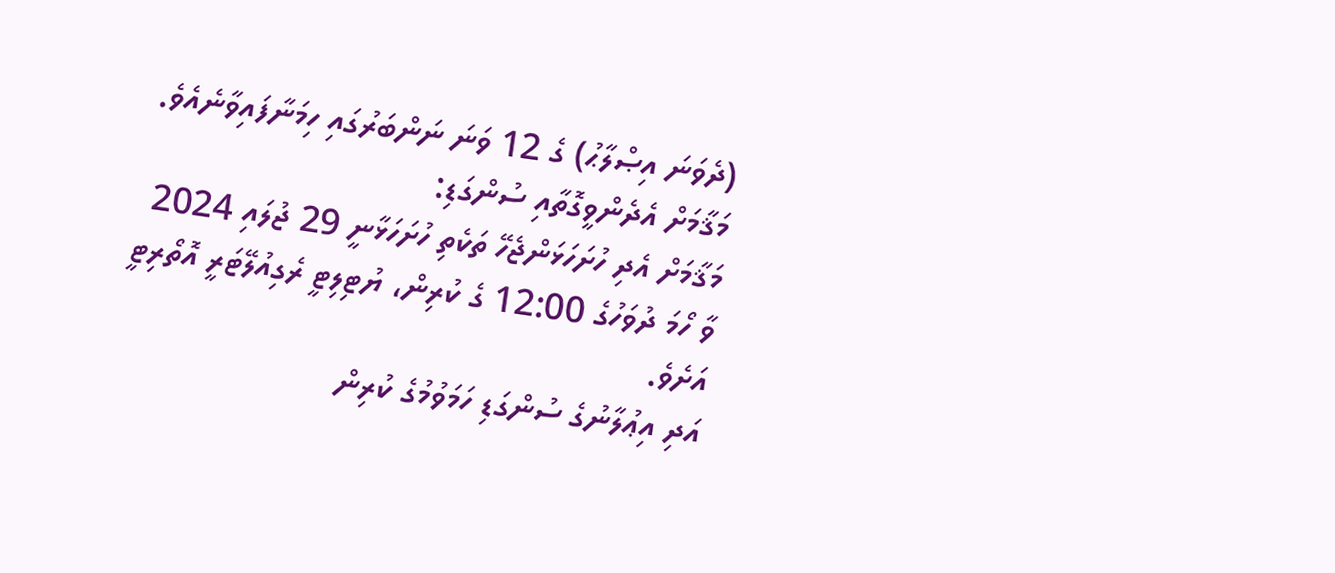(ދެވަނަ އިޞްލާޙު) ގެ 12 ވަނަ ނަންބަރުގައި ހިމަނާފައިވާނެއެވެ.
މަޤާމަށް އެދެންވީގޮތާއި ސުންގަޑި:
މަޤާމަށް އެދި ހުށަހަޅަންޖެހޭ ތަކެތި ހުށަހަޅާނީ 29 ޖުލައި 2024 ވާ ހޯމަ ދުވަހުގެ 12:00 ގެ ކުރިން، ޔުޓިލިޓީ ރެގިއުލޭޓަރީ އޮތޯރިޓީ އަށެވެ.
އަދި އިޢުލާނުގެ ސުންގަޑި ހަމަވުމުގެ ކުރިން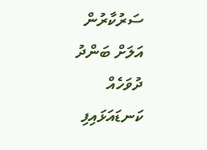ސަރުކާރުން އަލަށް ބަންދު ދުވަހެއް ކަނޑައަޅައިފި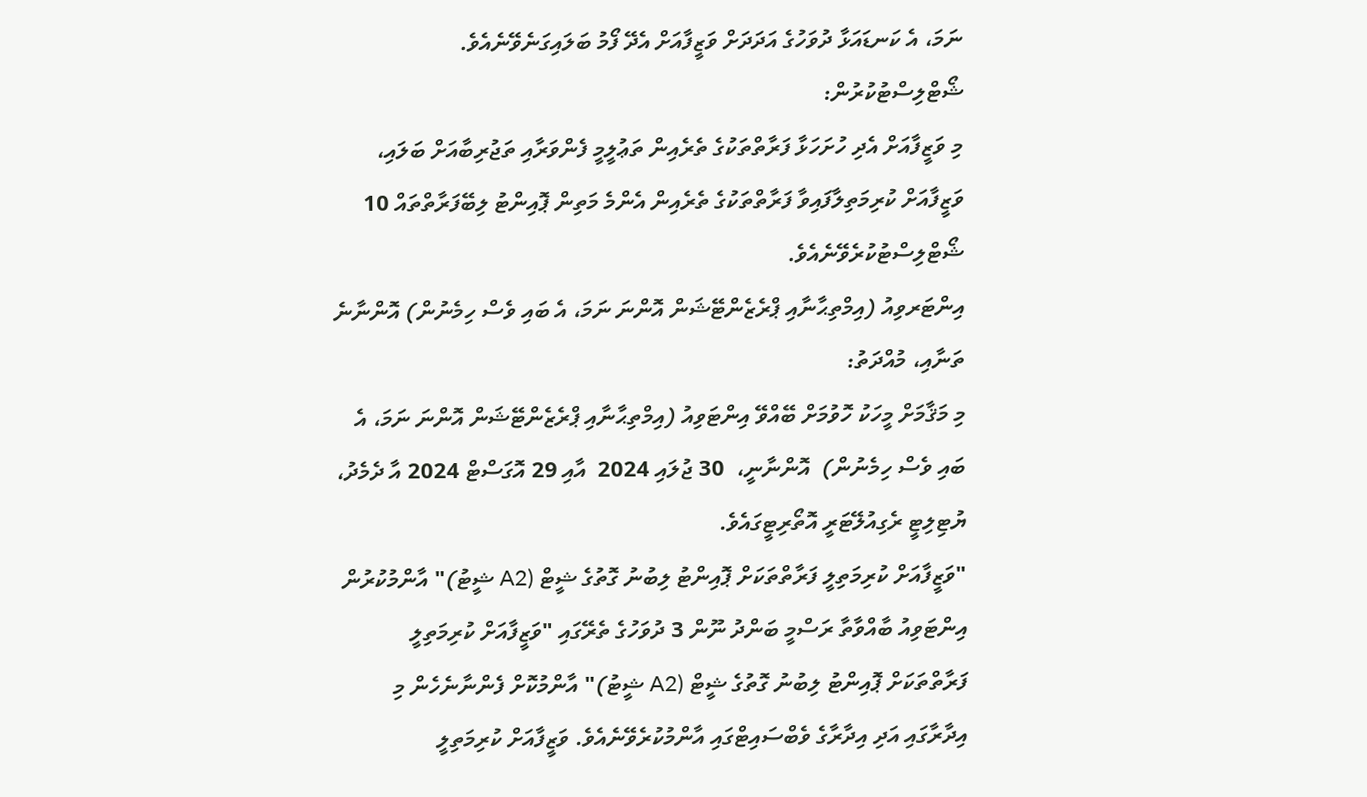ނަމަ، އެ ކަނޑައަޅާ ދުވަހުގެ އަދަދަށް ވަޒީފާއަށް އެދޭ ފޯމު ބަލައިގަނެވޭނެއެވެ.
ޝޯޓްލިސްޓުކުރުން:
މި ވަޒީފާއަށް އެދި ހުށަހަޅާ ފަރާތްތަކުގެ ތެރެއިން ތަޢުލީމީ ފެންވަރާއި ތަޖުރިބާއަށް ބަލައި، ވަޒީފާއަށް ކުރިމަތިލާފައިވާ ފަރާތްތަކުގެ ތެރެއިން އެންމެ މަތިން ޕޮއިންޓު ލިބޭފަރާތްތައް 10 ޝޯޓްލިސްޓުކުރެވޭނެއެވެ.
އިންޓަރވިއު (އިމްތިޙާނާއި ޕްރެޒެންޓޭޝަން އޮންނަ ނަމަ، އެ ބައި ވެސް ހިމެނުން) އޮންނާނެ ތަނާއި، މުއްދަތު:
މި މަޤާމަށް މީހަކު ހޮވުމަށް ބޭއްވޭ އިންޓަވިއު (އިމްތިޙާނާއި ޕްރެޒެންޓޭޝަން އޮންނަ ނަމަ، އެ ބައި ވެސް ހިމެނުން)  އޮންނާނީ،  30 ޖުލައި 2024  އާއި 29 އޮގަސްޓް 2024 އާ ދެމެދު، ޔުޓިލިޓީ ރެގިއުލޭޓަރީ އޮތޯރިޓީގައެވެ.
"ވަޒީފާއަށް ކުރިމަތިލީ ފަރާތްތަކަށް ޕޮއިންޓު ލިބުނު ގޮތުގެ ޝީޓް (A2 ޝީޓު)" އާންމުކުރުން
އިންޓަވިއު ބާއްވާތާ ރަސްމީ ބަންދު ނޫން 3 ދުވަހުގެ ތެރޭގައި "ވަޒީފާއަށް ކުރިމަތިލީ ފަރާތްތަކަށް ޕޮއިންޓު ލިބުނު ގޮތުގެ ޝީޓް (A2 ޝީޓު)" އާންމުކޮށް ފެންނާނެހެން މި އިދާރާގައި އަދި އިދާރާގެ ވެބްސައިޓްގައި އާންމުކުރެވޭނެއެވެ. ވަޒީފާއަށް ކުރިމަތިލީ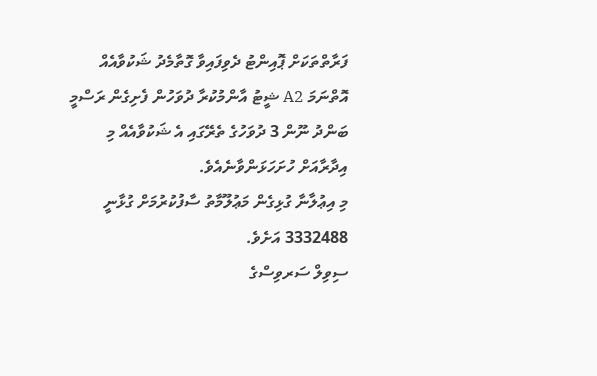ފަރާތްތަކަށް ޕޮއިންޓު ދެވިފައިވާ ގޮތާމެދު ޝަކުވާއެއް އޮތްނަމަ A2 ޝީޓު އާންމުކުރާ ދުވަހުން ފެށިގެން ރަސްމީ ބަންދު ނޫން 3 ދުވަހުގެ ތެރޭގައި އެ ޝަކުވާއެއް މި އިދާރާއަށް ހުށަހަޅަންވާނެއެވެ.
މި އިޢުލާނާ ގުޅިގެން މަޢުލޫމާތު ސާފުކުރުމަށް ގުޅާނީ 3332488 އަށެވެ.
ސިވިލް ސަރވިސްގެ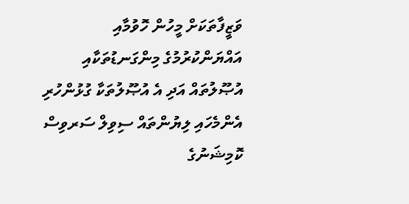ވަޒީފާތަކަށް މީހުން ހޮވުމާއި އައްޔަންކުރުމުގެ މިންގަނޑުތަކާއި އުޞޫލުތައް އަދި އެ އުޞޫލުތަކާ ގުޅުންހުރި އެންމެހައި ލިޔުންތައް ސިވިލް ސަރވިސް ކޮމިޝަނުގެ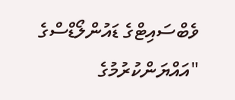ވެބްސައިޓްގެ ޑައުންލޯޑްސްގެ "އައްޔަންކުރުމުގެ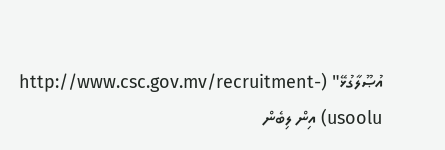އުޞޫލާގުޅޭ" (http://www.csc.gov.mv/recruitment-usoolu) އިން ލިބެން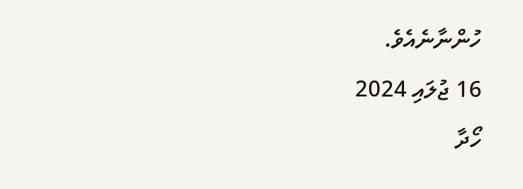ހުންނާނެއެވެ.
16 ޖުލައި 2024
ހޯދާ